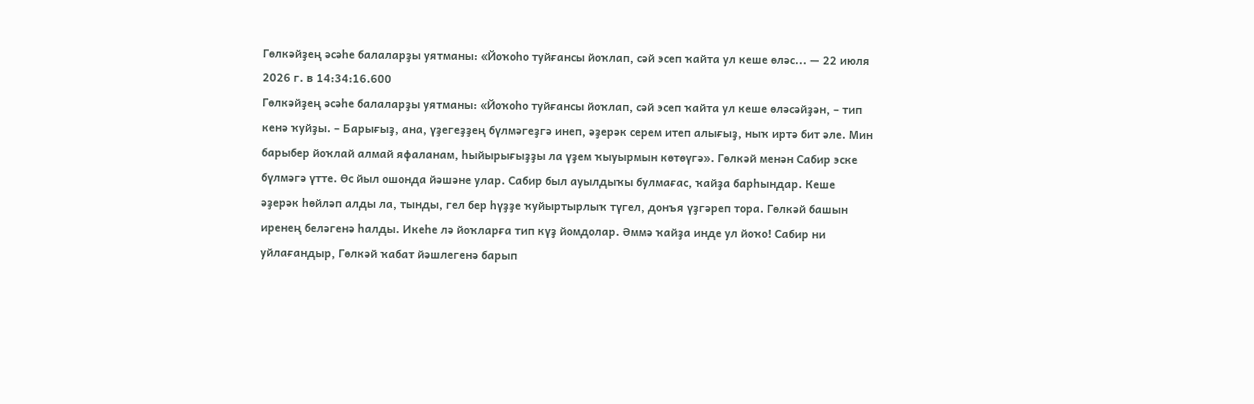Гөлкәйҙең әсәһе балаларҙы уятманы: «Йоҡоһо туйғансы йоҡлап, сәй эсеп ҡайта ул кеше өләс... — 22 июля 2026 г. в 14:34:16.600
Гөлкәйҙең әсәһе балаларҙы уятманы: «Йоҡоһо туйғансы йоҡлап, сәй эсеп ҡайта ул кеше өләсәйҙән, – тип кенә ҡуйҙы. – Барығыҙ, ана, үҙегеҙҙең бүлмәгеҙгә инеп, әҙерәк серем итеп алығыҙ, ныҡ иртә бит әле. Мин барыбер йоҡлай алмай яфаланам, һыйырығыҙҙы ла үҙем ҡыуырмын көтөүгә». Гөлкәй менән Сабир эске бүлмәгә үтте. Өс йыл ошонда йәшәне улар. Сабир был ауылдыҡы булмағас, ҡайҙа барһындар. Кеше әҙерәк һөйләп алды ла, тынды, гел бер һүҙҙе ҡуйыртырлыҡ түгел, донъя үҙгәреп тора. Гөлкәй башын иренең беләгенә һалды. Икеһе лә йоҡларға тип күҙ йомдолар. Әммә ҡайҙа инде ул йоҡо! Сабир ни уйлағандыр, Гөлкәй ҡабат йәшлегенә барып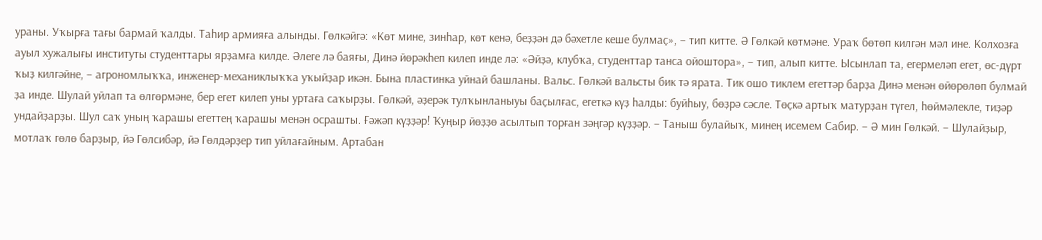ураны. Уҡырға тағы бармай ҡалды. Таһир армияға алынды. Гөлкәйгә: «Көт мине, зинһар, көт кенә, беҙҙән дә бәхетле кеше булмаҫ», – тип китте. Ә Гөлкәй көтмәне. Ураҡ бөтөп килгән мәл ине. Колхозға ауыл хужалығы институты студенттары ярҙамға килде. Әлеге лә баяғы, Динә йөрәкһеп килеп инде лә: «Әйҙә, клубҡа, студенттар танса ойоштора», – тип, алып китте. Ысынлап та, егермеләп егет, өс-дүрт ҡыҙ килгәйне, – агрономлыҡҡа, инженер-механиклыҡҡа уҡыйҙар икән. Бына пластинка уйнай башланы. Вальс. Гөлкәй вальсты бик тә ярата. Тик ошо тиклем егеттәр барҙа Динә менән өйөрөлөп булмай ҙа инде. Шулай уйлап та өлгөрмәне, бер егет килеп уны уртаға саҡырҙы. Гөлкәй, әҙерәк тулҡынланыуы баҫылғас, егеткә күҙ һалды: буйһыу, бөҙрә сәсле. Төҫкә артыҡ матурҙан түгел, һөймәлекле, тиҙәр ундайҙарҙы. Шул саҡ уның ҡарашы егеттең ҡарашы менән осрашты. Ғәжәп күҙҙәр! Ҡуңыр йөҙҙө асылтып торған зәңгәр күҙҙәр. – Таныш булайыҡ, минең исемем Сабир. – Ә мин Гөлкәй. – Шулайҙыр, мотлаҡ гөлө барҙыр, йә Гөлсибәр, йә Гөлдәрҙер тип уйлағайным. Артабан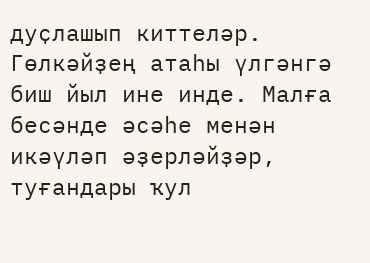дуҫлашып киттеләр. Гөлкәйҙең атаһы үлгәнгә биш йыл ине инде. Малға бесәнде әсәһе менән икәүләп әҙерләйҙәр, туғандары ҡул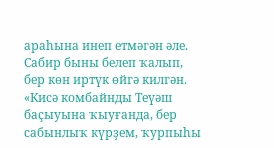араһына инеп етмәгән әле. Сабир быны белеп ҡалып, бер көн иртүк өйгә килгән. «Кисә комбайнды Теүәш баҫыуына ҡыуғанда, бер сабынлыҡ күрҙем, ҡурпыһы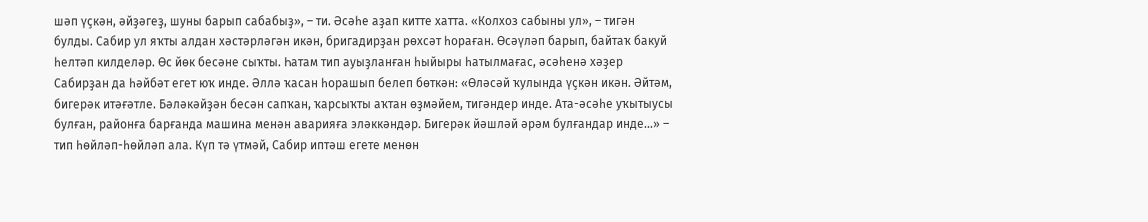шәп үҫкән, әйҙәгеҙ, шуны барып сабабыҙ», – ти. Әсәһе аҙап китте хатта. «Колхоз сабыны ул», – тигән булды. Сабир ул яҡты алдан хәстәрләгән икән, бригадирҙан рөхсәт һораған. Өсәүләп барып, байтаҡ бакуй һелтәп килделәр. Өс йөк бесәне сыҡты. Һатам тип ауыҙланған һыйыры һатылмағас, әсәһенә хәҙер Сабирҙан да һәйбәт егет юҡ инде. Әллә ҡасан һорашып белеп бөткән: «Өләсәй ҡулында үҫкән икән. Әйтәм, бигерәк итәғәтле. Бәләкәйҙән бесән сапҡан, ҡарсыҡты аҡтан өҙмәйем, тигәндер инде. Ата-әсәһе уҡытыусы булған, районға барғанда машина менән аварияға эләккәндәр. Бигерәк йәшләй әрәм булғандар инде...» – тип һөйләп-һөйләп ала. Күп тә үтмәй, Сабир иптәш егете менөн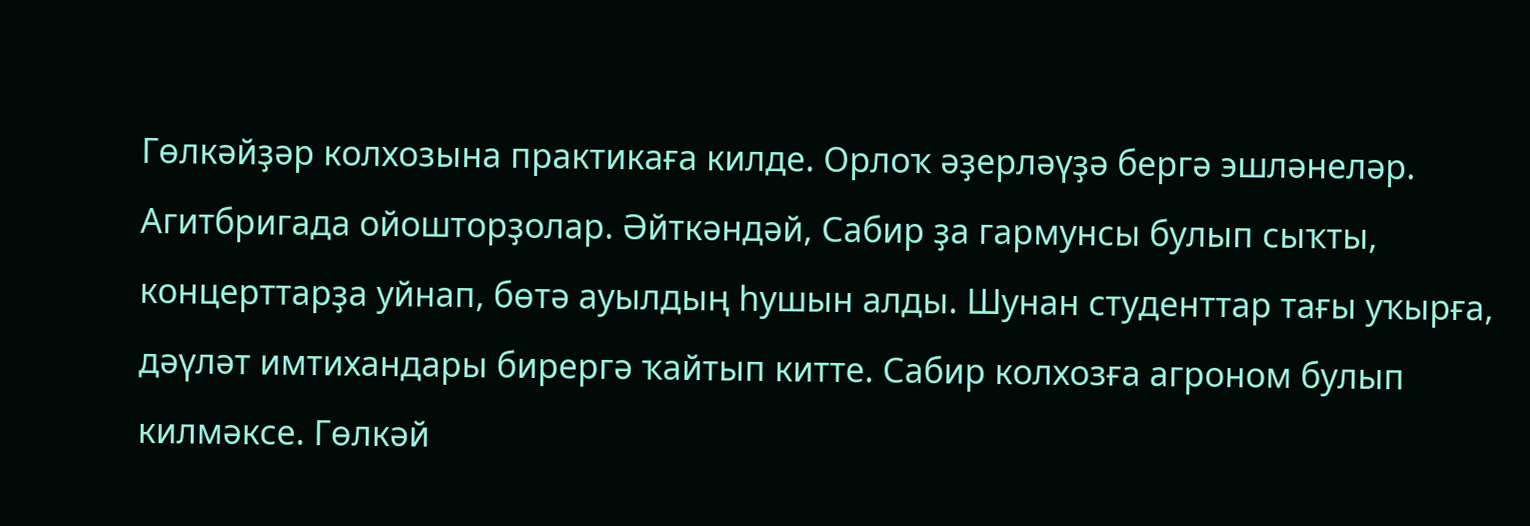Гөлкәйҙәр колхозына практикаға килде. Орлоҡ әҙерләүҙә бергә эшләнеләр. Агитбригада ойошторҙолар. Әйткәндәй, Сабир ҙа гармунсы булып сыҡты, концерттарҙа уйнап, бөтә ауылдың һушын алды. Шунан студенттар тағы уҡырға, дәүләт имтихандары бирергә ҡайтып китте. Сабир колхозға агроном булып килмәксе. Гөлкәй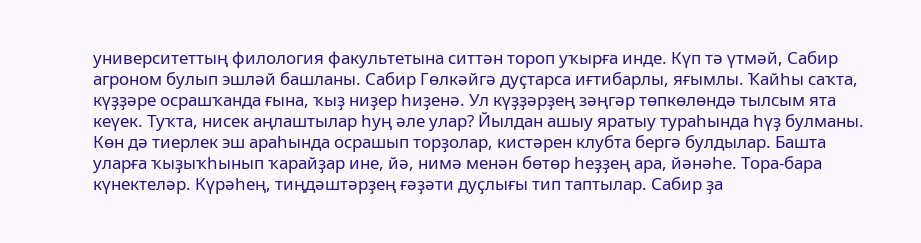университеттың филология факультетына ситтән тороп уҡырға инде. Күп тә үтмәй, Сабир агроном булып эшләй башланы. Сабир Гөлкәйгә дуҫтарса иғтибарлы, яғымлы. Ҡайһы саҡта, күҙҙәре осрашҡанда ғына, ҡыҙ ниҙер һиҙенә. Ул күҙҙәрҙең зәңгәр төпкөлөндә тылсым ята кеүек. Туҡта, нисек аңлаштылар һуң әле улар? Йылдан ашыу яратыу тураһында һүҙ булманы. Көн дә тиерлек эш араһында осрашып торҙолар, кистәрен клубта бергә булдылар. Башта уларға ҡыҙыҡһынып ҡарайҙар ине, йә, нимә менән бөтөр һеҙҙең ара, йәнәһе. Тора-бара күнектеләр. Күрәһең, тиңдәштәрҙең ғәҙәти дуҫлығы тип таптылар. Сабир ҙа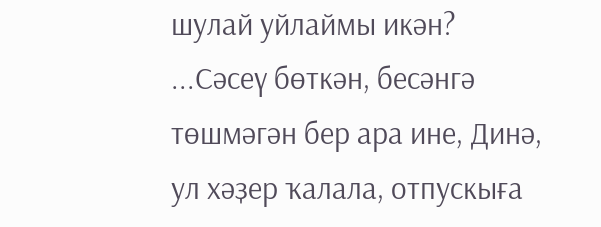шулай уйлаймы икән? ...Сәсеү бөткән, бесәнгә төшмәгән бер ара ине, Динә, ул хәҙер ҡалала, отпускыға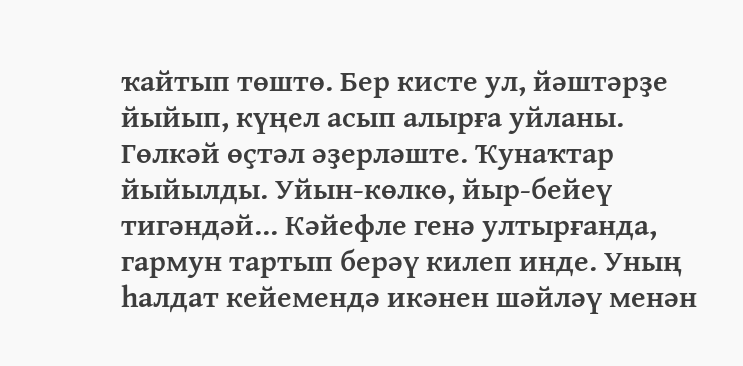ҡайтып төштө. Бер кисте ул, йәштәрҙе йыйып, күңел асып алырға уйланы. Гөлкәй өҫтәл әҙерләште. Ҡунаҡтар йыйылды. Уйын-көлкө, йыр-бейеү тигәндәй... Кәйефле генә ултырғанда, гармун тартып берәү килеп инде. Уның һалдат кейемендә икәнен шәйләү менән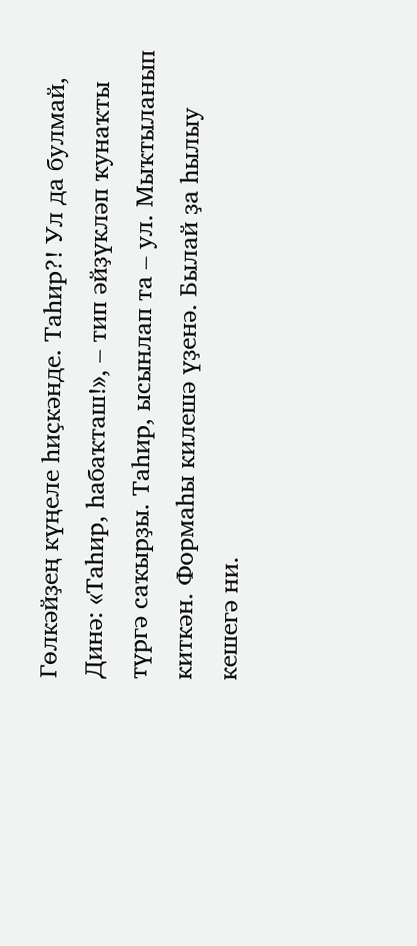Гөлкәйҙең күңеле һиҫкәнде. Таһир?! Ул да булмай, Динә: «Таһир, һабаҡташ!», – тип әйҙүкләп ҡунаҡты түргә саҡырҙы. Таһир, ысынлап та – ул. Мыҡтыланып киткән. Формаһы килешә үҙенә. Былай ҙа һылыу кешегә ни.